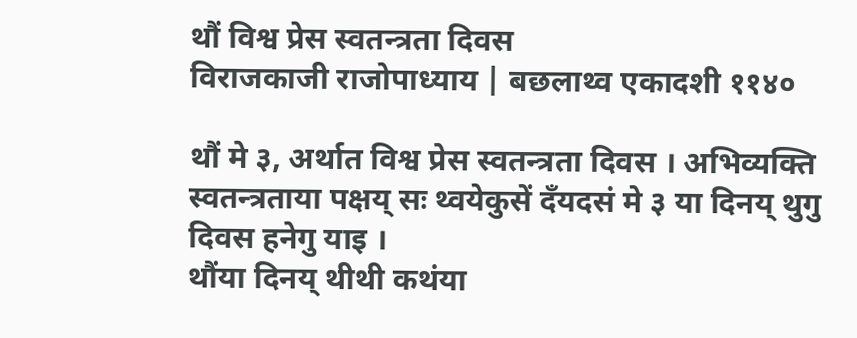थौं विश्व प्रेस स्वतन्त्रता दिवस
विराजकाजी राजोपाध्याय | बछलाथ्व एकादशी ११४०

थौं मे ३, अर्थात विश्व प्रेस स्वतन्त्रता दिवस । अभिव्यक्ति स्वतन्त्रताया पक्षय् सः थ्वयेकुसें दँयदसं मे ३ या दिनय् थुगु दिवस हनेगु याइ ।
थौंया दिनय् थीथी कथंया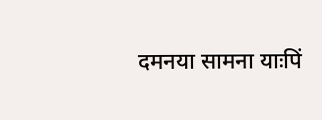दमनया सामना याःपिं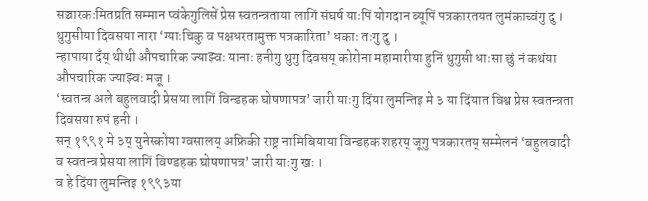सञ्चारकःमितप्रति सम्मान प्वंकेगुलिसें प्रेस स्वतन्त्रताया लागिं संघर्ष याःपिं योगदान ब्यूपिं पत्रकारतयत लुमंकाच्वंगु दु ।
थुगुसीया दिवसया नारा ‘ग्याःचिकु व पक्षधरतामुक्त पत्रकारिता’ धकाः तःगु दु ।
न्हापाया दँय् थीथी औपचारिक ज्याझ्वः यानाः हनीगु थुगु दिवसय् कोरोना महामारीया हुनिं थुगुसी धाःसा छुं नं कथंया औपचारिक ज्याझ्वः मजू ।
‘स्वतन्त्र अले बहुलवादी प्रेसया लागिं विन्डहक घोषणापत्र’ जारी याःगु दिंया लुमन्तिइ मे ३ या दिंयात विश्व प्रेस स्वतन्त्रता दिवसया रुपं हनी ।
सन् १९९१ मे ३य् युनेस्कोया ग्वसालय् अफ्रिकी राष्ट्र नामिबियाया विन्डहक शहरय् जूगु पत्रकारतय् सम्मेलनं ‘बहुलवादी व स्वतन्त्र प्रेसया लागिं विण्डहक घोषणापत्र’ जारी याःगु खः ।
व हे दिंया लुमन्तिइ १९९३या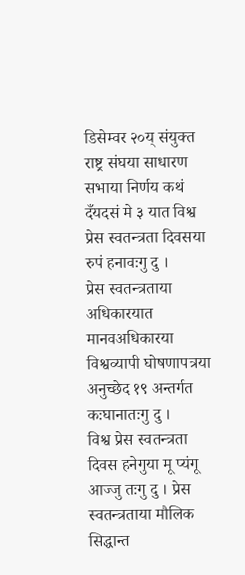डिसेम्वर २०य् संयुक्त राष्ट्र संघया साधारण सभाया निर्णय कथं दँयदसं मे ३ यात विश्व प्रेस स्वतन्त्रता दिवसया रुपं हनावःगु दु ।
प्रेस स्वतन्त्रताया अधिकारयात मानवअधिकारया विश्वव्यापी घोषणापत्रया अनुच्छेद १९ अन्तर्गत कःघानातःगु दु ।
विश्व प्रेस स्वतन्त्रता दिवस हनेगुया मू प्यंगू आज्जु तःगु दु । प्रेस स्वतन्त्रताया मौलिक सिद्धान्त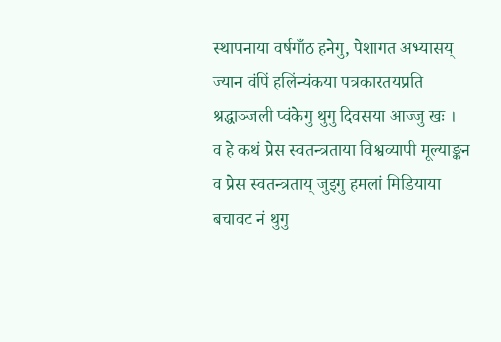स्थापनाया वर्षगाँठ हनेगु, पेशागत अभ्यासय् ज्यान वंपिं हलिंन्यंकया पत्रकारतयप्रति श्रद्धाञ्जली प्वंकेगु थुगु दिवसया आज्जु खः ।
व हे कथं प्रेस स्वतन्त्रताया विश्वव्यापी मूल्याङ्कन व प्रेस स्वतन्त्रताय् जुइगु हमलां मिडियाया बचावट नं थुगु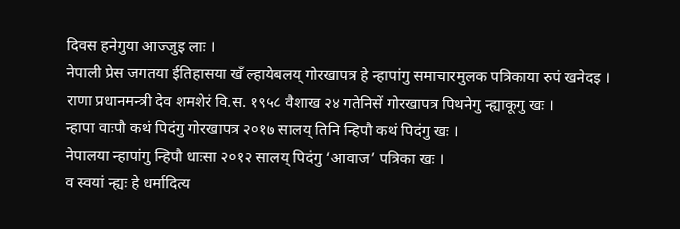दिवस हनेगुया आज्जुइ लाः ।
नेपाली प्रेस जगतया ईतिहासया खँ ल्हायेबलय् गोरखापत्र हे न्हापांगु समाचारमुलक पत्रिकाया रुपं खनेदइ ।
राणा प्रधानमन्त्री देव शमशेरं वि.स. १९५८ वैशाख २४ गतेनिसें गोरखापत्र पिथनेगु न्ह्याकूगु खः ।
न्हापा वाःपौ कथं पिदंगु गोरखापत्र २०१७ सालय् तिनि न्हिपौ कथं पिदंगु खः ।
नेपालया न्हापांगु न्हिपौ धाःसा २०१२ सालय् पिदंगु ‘आवाज’ पत्रिका खः ।
व स्वयां न्ह्यः हे धर्मादित्य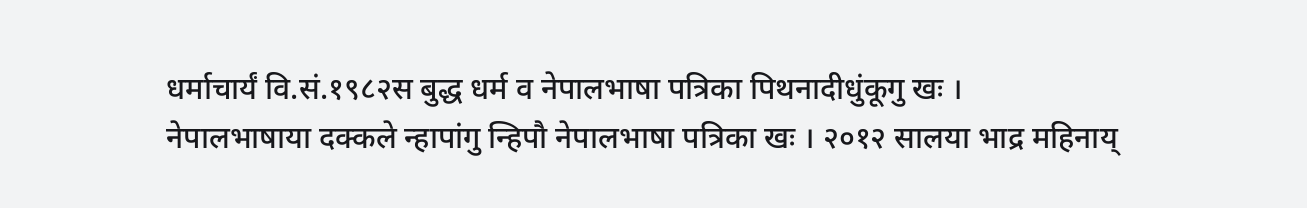धर्माचार्यं वि.सं.१९८२स बुद्ध धर्म व नेपालभाषा पत्रिका पिथनादीधुंकूगु खः ।
नेपालभाषाया दक्कले न्हापांगु न्हिपौ नेपालभाषा पत्रिका खः । २०१२ सालया भाद्र महिनाय्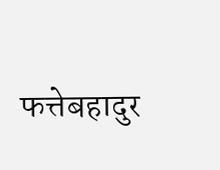फत्तेबहादुर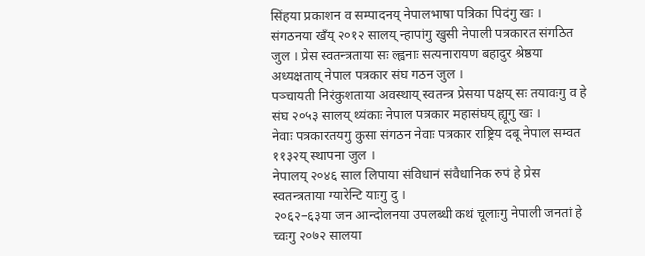सिंहया प्रकाशन व सम्पादनय् नेपालभाषा पत्रिका पिदंगु खः ।
संगठनया खँय् २०१२ सालय् न्हापांगु खुसी नेपाली पत्रकारत संगठित जुल । प्रेस स्वतन्त्रताया सः ल्ह्वनाः सत्यनारायण बहादुर श्रेष्ठया अध्यक्षताय् नेपाल पत्रकार संघ गठन जुल ।
पञ्चायती निरंकुशताया अवस्थाय् स्वतन्त्र प्रेसया पक्षय् सः तयावःगु व हे संघ २०५३ सालय् थ्यंकाः नेपाल पत्रकार महासंघय् ह्यूगु खः ।
नेवाः पत्रकारतयगु कुसा संगठन नेवाः पत्रकार राष्ट्रिय दबू नेपाल सम्वत ११३२य् स्थापना जुल ।
नेपालय् २०४६ साल लिपाया संविधानं संवैधानिक रुपं हे प्रेस स्वतन्त्रताया ग्यारेन्टि याःगु दु ।
२०६२–६३या जन आन्दोलनया उपलब्धी कथं चूलाःगु नेपाली जनतां हे च्वःगु २०७२ सालया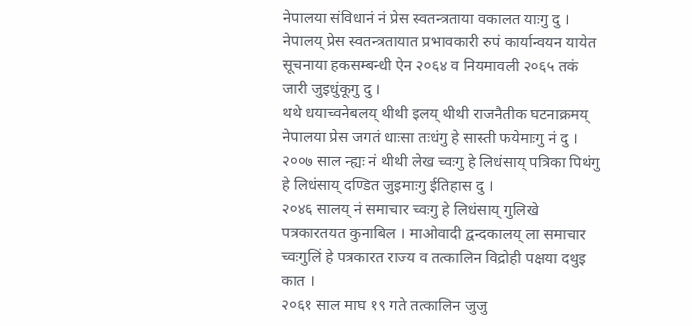नेपालया संविधानं नं प्रेस स्वतन्त्रताया वकालत याःगु दु ।
नेपालय् प्रेस स्वतन्त्रतायात प्रभावकारी रुपं कार्यान्वयन यायेत सूचनाया हकसम्बन्धी ऐन २०६४ व नियमावली २०६५ तकं जारी जुइधुंकूगु दु ।
थथे धयाच्वनेबलय् थीथी इलय् थीथी राजनैतीक घटनाक्रमय् नेपालया प्रेस जगतं धाःसा तःधंगु हे सास्ती फयेमाःगु नं दु ।
२००७ साल न्ह्यः नं थीथी लेख च्वःगु हे लिधंसाय् पत्रिका पिथंगु हे लिधंसाय् दण्डित जुइमाःगु ईतिहास दु ।
२०४६ सालय् नं समाचार च्वःगु हे लिधंसाय् गुलिखे पत्रकारतयत कुनाबिल । माओवादी द्वन्दकालय् ला समाचार च्वःगुलिं हे पत्रकारत राज्य व तत्कालिन विद्रोही पक्षया दथुइ कात ।
२०६१ साल माघ १९ गते तत्कालिन जुजु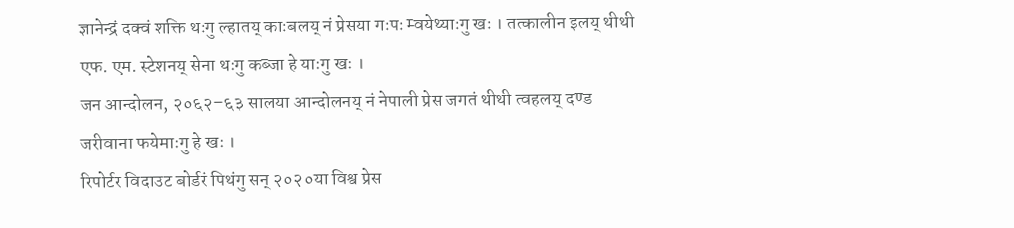ज्ञानेन्द्रं दक्वं शक्ति थःगु ल्हातय् काःबलय् नं प्रेसया गःपः म्वयेथ्याःगु खः । तत्कालीन इलय् थीथी एफ. एम. स्टेशनय् सेना थःगु कब्जा हे याःगु खः ।
जन आन्दोलन, २०६२–६३ सालया आन्दोलनय् नं नेपाली प्रेस जगतं थीथी त्वहलय् दण्ड जरीवाना फयेमाःगु हे खः ।
रिपोर्टर विदाउट बोर्डरं पिथंगु सन् २०२०या विश्व प्रेस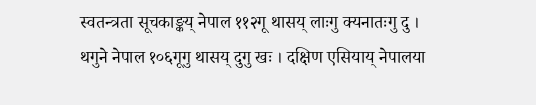स्वतन्त्रता सूचकाङ्कय् नेपाल ११२गू थासय् लाःगु क्यनातःगु दु ।
थगुने नेपाल १०६गूगु थासय् दुगु खः । दक्षिण एसियाय् नेपालया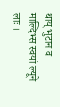थाय् भुटान व माल्दिभ्स स्वयां ल्यूने लाः ।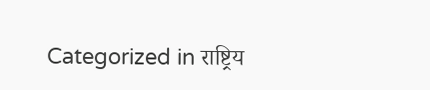Categorized in राष्ट्रिय